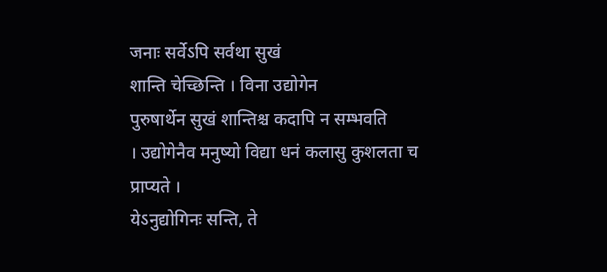जनाः सर्वेऽपि सर्वथा सुखं
शान्ति चेच्छिन्ति । विना उद्योगेन
पुरुषार्थेन सुखं शान्तिश्च कदापि न सम्भवति
। उद्योगेनैव मनुष्यो विद्या धनं कलासु कुशलता च प्राप्यते ।
येऽनुद्योगिनः सन्ति, ते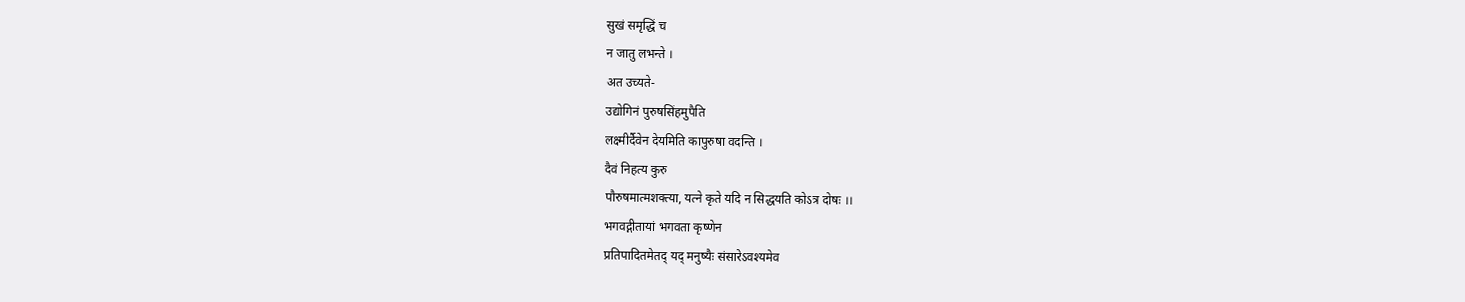सुखं समृद्धिं च
न जातु लभन्ते ।
अत उच्यते-
उद्योगिनं पुरुषसिंहमुपैति
लक्ष्मीर्दैवेन देयमिति कापुरुषा वदन्ति ।
दैवं निहत्य कुरु
पौरुषमात्मशक्त्या, यत्ने कृते यदि न सिद्धयति कोऽत्र दोषः ।।
भगवद्गीतायां भगवता कृष्णेन
प्रतिपादितमेतद् यद् मनुष्यैः संसारेऽवश्यमेव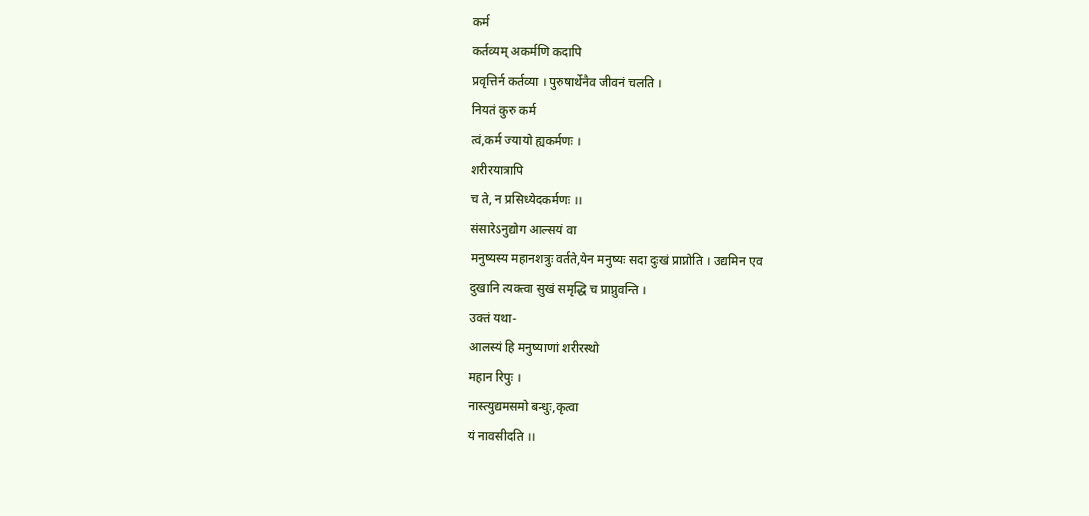कर्म
कर्तव्यम् अकर्मणि कदापि
प्रवृत्तिर्न कर्तव्या । पुरुषार्थेनैव जीवनं चलति ।
नियतं कुरु कर्म
त्वं,कर्म ज्यायो ह्यकर्मणः ।
शरीरयात्रापि
च ते, न प्रसिध्येदकर्मणः ।।
संसारेऽनुद्योग आल्सयं वा
मनुष्यस्य महानशत्रुः वर्तते,येन मनुष्यः सदा दुःखं प्राप्नोति । उद्यमिन एव
दुखानि त्यक्त्वा सुखं समृद्धि च प्राप्नुवन्ति ।
उक्तं यथा-
आलस्यं हि मनुष्याणां शरीरस्थो
महान रिपुः ।
नास्त्युद्यमसमो बन्धुः,कृत्वा
यं नावसीदति ।।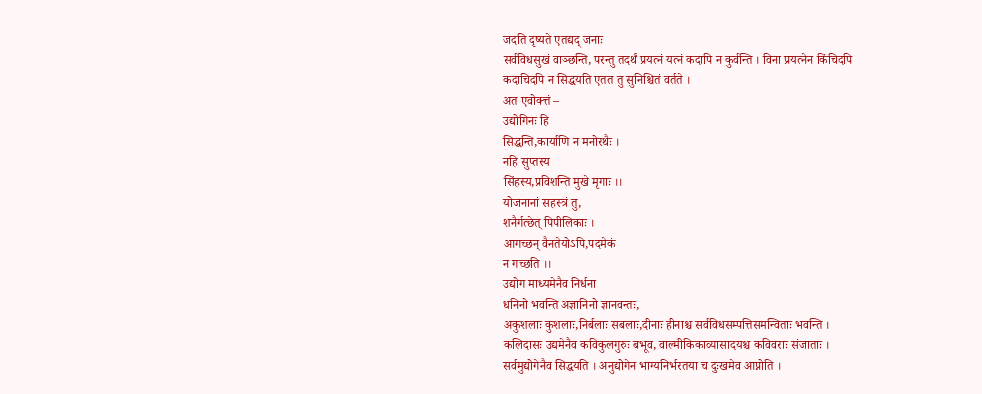जदति दृष्यते एतद्यद् जनाः
सर्वविधसुखं वाञ्छन्ति, परन्तु तदर्थं प्रयत्नं यत्नं कदापि न कुर्वन्ति । विना प्रयत्नेन किंचिदपि
कदाचिदपि न सिद्धयति एतत तु सुनिश्चितं वर्तते ।
अत एवोक्त्तं –
उद्योगिनः हि
सिद्धन्ति,कार्याणि न मनोरथैः ।
नहि सुप्तस्य
सिंहस्य,प्रविशन्ति मुखे मृगाः ।।
योजनानां सहस्त्रं तु,
शनैर्गत्छेत् पिपीलिकाः ।
आगच्छन् वैनतेयोऽपि,पदमेकं
न गच्छति ।।
उद्योग माध्यमेनैव निर्धना
धनिनो भवन्ति अज्ञानिनो ज्ञानवन्तः,
अकुशलाः कुशलाः,निर्बलाः सबलाः,दीनाः हीनाश्च सर्वविधसम्पत्तिसमन्विताः भवन्ति ।
कलिदासः उद्यमेनैव कविकुलगुरुः बभूव, वाल्मीकिकाव्यासादयश्च कविवराः संजाताः ।
सर्वमुद्योगेनैव सिद्धयति । अनुद्योगेन भाग्यनिर्भरतया च दुःखमेव आप्नोति ।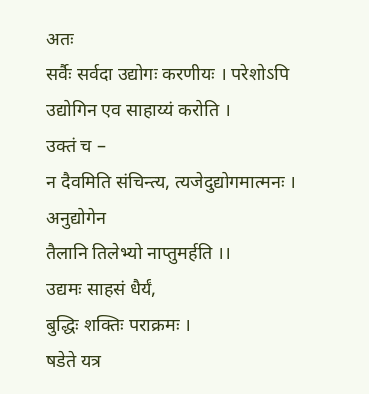अतः
सर्वैः सर्वदा उद्योगः करणीयः । परेशोऽपि उद्योगिन एव साहाय्यं करोति ।
उक्तं च –
न दैवमिति संचिन्त्य, त्यजेदुद्योगमात्मनः ।
अनुद्योगेन
तैलानि तिलेभ्यो नाप्तुमर्हति ।।
उद्यमः साहसं धैर्यं,
बुद्धिः शक्तिः पराक्रमः ।
षडेते यत्र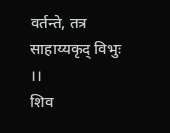वर्तन्ते, तत्र
साहाय्यकृद् विभुः ।।
शिव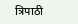त्रिपाठी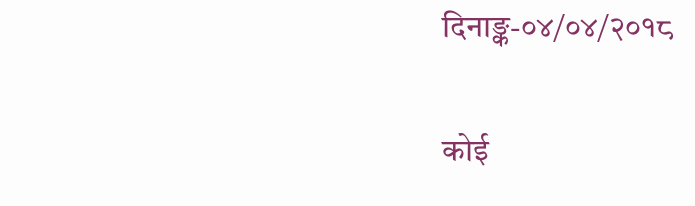दिनाङ्क-०४/०४/२०१८

कोई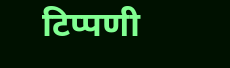टिप्पणी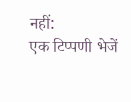नहीं:
एक टिप्पणी भेजें